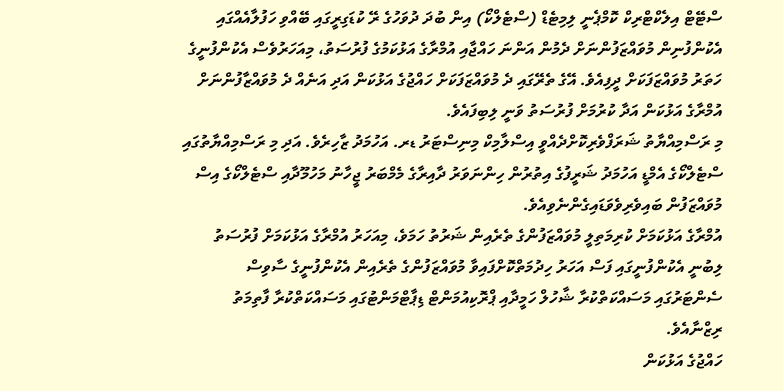ސްޓޭޓް އިލެކްޓްރިކް ކޮމްޕެނީ ލިމިޓެޑް (ސްޓެލްކޯ) އިން ބުދަ ދުވަހުގެ ރޭ ކުޑަގިރީގައި ބޭއްވި ހަފުލާއެއްގައި އެކުންފުނިން މުވައްޒަފުންނަށް ދެމުން އަންނަ ހައްޖާއި އުމްރާގެ އަޅުކަމުގެ ފުރުސަތު، މިއަހަރުވެސް އެކުންފުނީގެ ހަތަރު މުވައްޒަފަކަށް ދީފިއެވެ. އޭގެ ތެރޭގައި ދެ މުވައްޒަފަކަށް ހައްޖުގެ އަޅުކަން އަދި އަނެއް ދެ މުވައްޒާފުންނަށް އުމްރާގެ އަޅުކަން އަދާ ކުރުމަށް ފުރުސަތު ވަނީ ލިބިފައެވެ.
މި ރަސްމިއްޔާތު ޝަރަފްވެރިކޮށްދެއްވީ އިސްލާމިކް މިނިސްޓަރު ޑރ. އަހުމަދު ޒާހިރެވެ. އަދި މި ރަސްމިއްޔާތުގައި ސްޓެލްކޯގެ އެމްޑީ އަހުމަދު ޝަރީފުގެ އިތުރުން ހިންނަވަރު ދާއިރާގެ މެމްބަރު ޖީހާނު މަހުމޫދާއި ސްޓެލްކޯގެ އިސް މުވައްޒަފުން ބައިވެރިވެވަޑައިގެންނެވިއެވެ.
އުމްރާގެ އަޅުކަމަށް ކުރިމަތިލީ މުވައްޒަފުންގެ ތެރެއިން ޝަރުތު ހަމަވެ، މިއަހަރު އުމްރާގެ އަޅުކަމަށް ފުރުސަތު ލިބުނީ އެކުންފުނީގައި ފަސް އަހަރު ހިދުމަތްކޮށްފައިވާ މުވައްޒަފުންގެ ތެރެއިން އެކުންފުނީގެ ސާވިސް ސެންޓަރުގައި މަސައްކަތްކުރާ ޝާހުލް ހަމީދާއި ޕްރޮކިއުމަންޓް ޑިޕާޓްމަންޓުގައި މަސައްކަތްކުރާ ފާތިމަތު ރިޒްނާއެވެ.
ހައްޖުގެ އަޅުކަން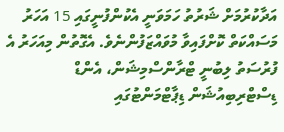އަދާކުރުމަށް ޝަރުތު ހަމަވަނީ އެކުންފުނީގައި 15 އަހަރު މަސައްކަތް ކޮށްފައިވާ މުވައްޒަފުންނެވެ. އެގޮތުން މިއަހަރު އެ ފުރުސަތު ލިބުނީ ޓްރާންސްމިޝަން، އެންޑް ޑިސްޓްރިބިއުޝަން ޑިޕާޓްމަންޓުގައި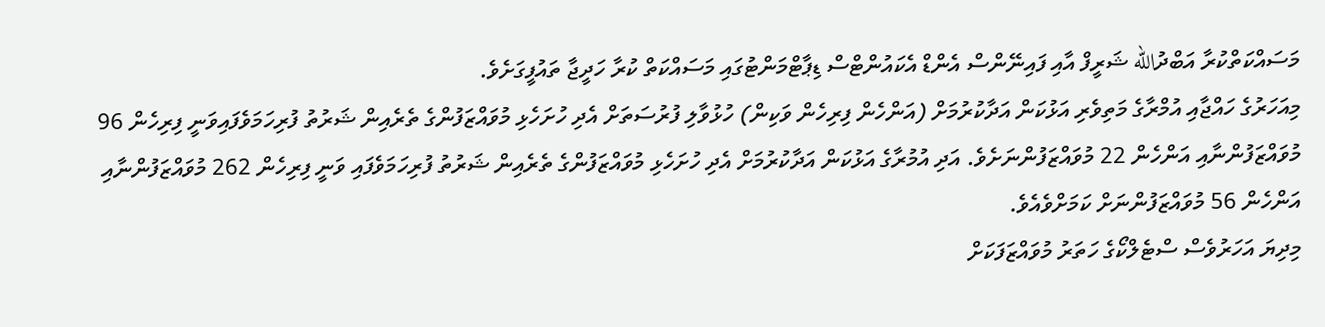މަސައްކަތްކުރާ އަބްދުالله ޝަރީފް އާއި ފައިނޭންސް އެންޑް އެކައުންޓްސް ޑިޕާޓްމަންޓުގައި މަސައްކަތް ކުރާ ހަދީޖާ ތައުފީގަށެވެ.
މިއަހަރުގެ ހައްޖާއި އުމްރާގެ މަތިވެރި އަޅުކަން އަދާކުރުމަށް (އަންހެން ފިރިހެން ވަކިން) ހުޅުވާލި ފުރުސަތަށް އެދި ހުށަހެޅި މުވައްޒަފުންގެ ތެރެއިން ޝަރުތު ފުރިހަމަވެފައިވަނީ ފިރިހެން 96 މުވައްޒަފުންނާއި އަންހެން 22 މުވައްޒަފުންނަށެވެ. އަދި އުމުރާގެ އަޅުކަން އަދާކުރުމަށް އެދި ހުށަހެޅި މުވައްޒަފުންގެ ތެރެއިން ޝަރުތު ފުރިހަމަވެފައި ވަނީ ފިރިހެން 262 މުވައްޒަފުންނާއި އަންހެން 56 މުވައްޒަފުންނަށް ކަމަށްވެއެވެ.
މިދިޔަ އަހަރުވެސް ސްޓެލްކޯގެ ހަތަރު މުވައްޒަފަކަށް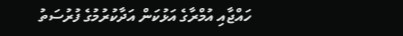ހައްޖާއި އުމްރާގެ އަޅުކަން އަދާކުރުމުގެ ފުރުސަތު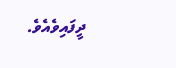ދީފައިވެއެވެ.